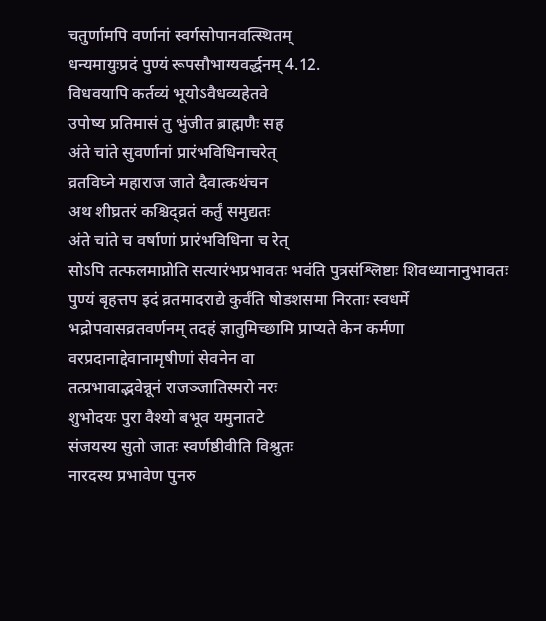चतुर्णामपि वर्णानां स्वर्गसोपानवत्स्थितम्
धन्यमायुःप्रदं पुण्यं रूपसौभाग्यवर्द्धनम् 4.12.
विधवयापि कर्तव्यं भूयोऽवैधव्यहेतवे
उपोष्य प्रतिमासं तु भुंजीत ब्राह्मणैः सह
अंते चांते सुवर्णानां प्रारंभविधिनाचरेत्
व्रतविघ्ने महाराज जाते दैवात्कथंचन
अथ शीघ्रतरं कश्चिद्व्रतं कर्तुं समुद्यतः
अंते चांते च वर्षाणां प्रारंभविधिना च रेत्
सोऽपि तत्फलमाप्नोति सत्यारंभप्रभावतः भवंति पुत्रसंश्लिष्टाः शिवध्यानानुभावतः
पुण्यं बृहत्तप इदं व्रतमादराद्ये कुर्वंति षोडशसमा निरताः स्वधर्मे
भद्रोपवासव्रतवर्णनम् तदहं ज्ञातुमिच्छामि प्राप्यते केन कर्मणा
वरप्रदानाद्देवानामृषीणां सेवनेन वा
तत्प्रभावाद्भवेन्नूनं राजञ्जातिस्मरो नरः
शुभोदयः पुरा वैश्यो बभूव यमुनातटे
संजयस्य सुतो जातः स्वर्णष्ठीवीति विश्रुतः
नारदस्य प्रभावेण पुनरु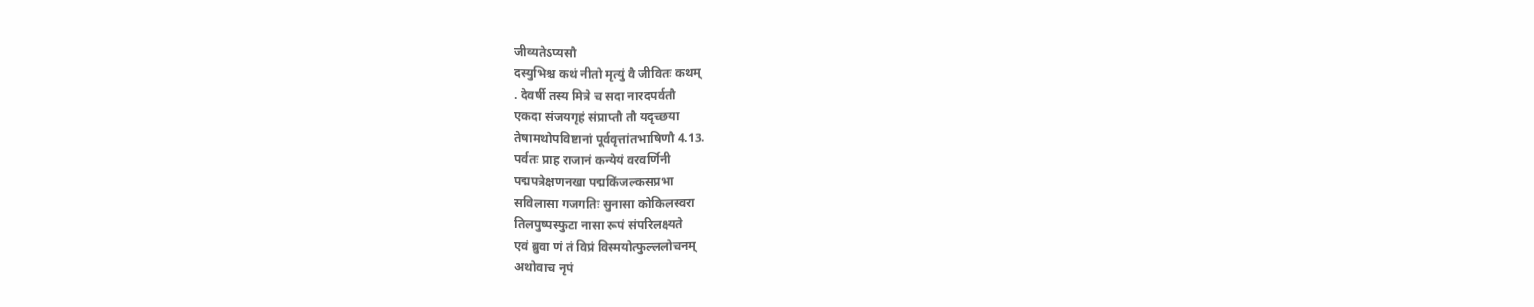जीव्यतेऽप्यसौ
दस्युभिश्च कथं नीतो मृत्युं वै जीवितः कथम्
. देवर्षी तस्य मित्रे च सदा नारदपर्वतौ
एकदा संजयगृहं संप्राप्तौ तौ यदृच्छया
तेषामथोपविष्टानां पूर्ववृत्तांतभाषिणौ 4.13.
पर्वतः प्राह राजानं कन्येयं वरवर्णिनी
पद्मपत्रेक्षणनखा पद्मकिंजल्कसप्रभा
सविलासा गजगतिः सुनासा कोकिलस्वरा
तिलपुष्पस्फुटा नासा रूपं संपरिलक्ष्यते
एवं ब्रुवा णं तं विप्रं विस्मयोत्फुल्ललोचनम्
अथोवाच नृपं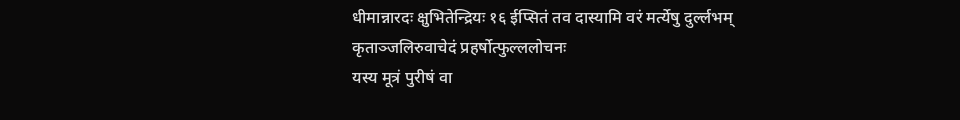धीमान्नारदः क्षुभितेन्द्रियः १६ ईप्सितं तव दास्यामि वरं मर्त्येषु दुर्ल्लभम्
कृताञ्जलिरुवाचेदं प्रहर्षोत्फुल्ललोचनः
यस्य मूत्रं पुरीषं वा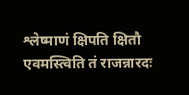श्लेष्माणं क्षिपति क्षितौ
एवमस्त्विति तं राजन्नारदः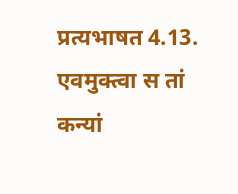प्रत्यभाषत 4.13.
एवमुक्त्वा स तां कन्यां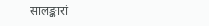सालङ्कारां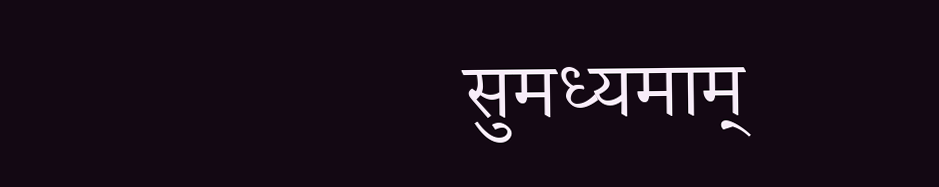सुमध्यमाम्